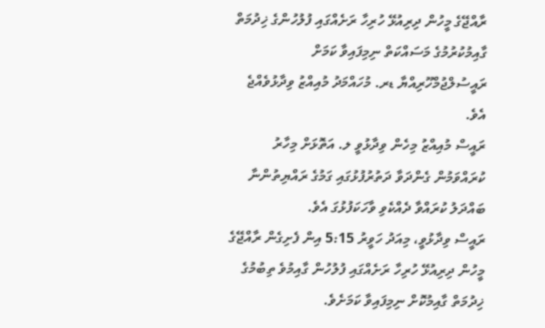ރާއްޖޭގެ މީހުން ދިރިއުޅޭ ހުރިހާ ރަށެއްގައި ފުލުހުންގެ ޚިދުމަތް ގާއިމުކުރުމުގެ މަސައްކަތް ނިމިފައިވާ ކަމަށް ރައީސުލްޖުމްހޫރިއްޔާ ޑރ. މުހައްމަދު މުއިއްޒު ވިދާޅުވެއްޖެ އެވެ.
ރައީސް މުއިއްޒު މިހެން ވިދާޅުވީ ލ. އަތޮޅަށް މިހާރު ކުރައްވަމުން ގެންދަވާ ދަތުރުފުޅުގައި ގަމުގެ ރައްޔިތުންނާ ބައްދަލު ކުރައްވާ ދެއްކެވި ވާހަކަފުޅުގަ އެވެ.
ރައީސް ވިދާޅުވީ، މިއަދު ހަވީރު 5:15 އިން ފެށިގެން ރާއްޖޭގެ މީހުން ދިރިއުޅޭ ހުރިހާ ރަށެއްގައި ފުލުހުން ގާއިމުވެ ތިބުމުގެ ޚިދުމަތް ގާއިމުކޮށް ނިމިފައިވާ ކަމަށެވެ.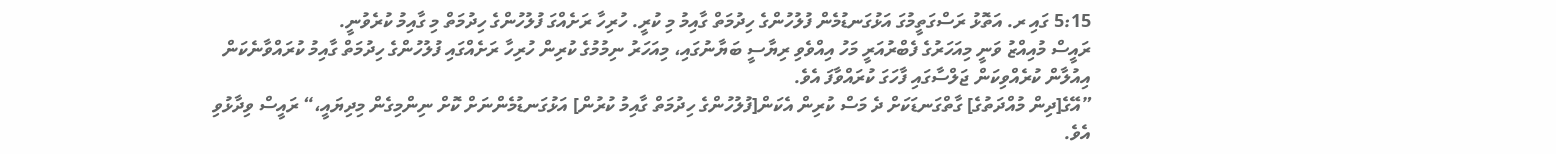5:15 ގައި ރ. އަތޮޅު ރަސްގަތީމުގަ އަޅުގަނޑުމެން ފުލުހުންގެ ހިދުމަތް ގާއިމު މި ކުރީ. ހުރިހާ ރަށެއްގަ ފުލުހުންގެ ހިދުމަތް މި ގާއިމު ކުރެވުނީ.
ރައީސް މުއިއްޒު ވަނީ މިއަހަރުގެ ފެބްރުއަރީ މަހު އިއްވެވި ރިޔާސީ ބަޔާނުގައި، މިއަހަރު ނިމުމުގެ ކުރިން ހުރިހާ ރަށެއްގައި ފުލުހުންގެ ހިދުމަތް ގާއިމު ކުރައްވާނެކަން އިއުލާން ކުރެއްވިކަން ޖަލްސާގައި ފާހަގަ ކުރައްވާފަ އެވެ.
”އޭގެ[ދިން މުއްދަތުގެ] ގާތްގަނޑަކަށް ދެ މަސް ކުރިން އެކަން[ފުލުހުންގެ ހިދުމަތް ގާއިމު ކުރުން] އަޅުގަނޑުމެންނަށް ކޮށް ނިންމިގެން މިދިޔައީ،“ ރައީސް ވިދާޅުވި އެވެ.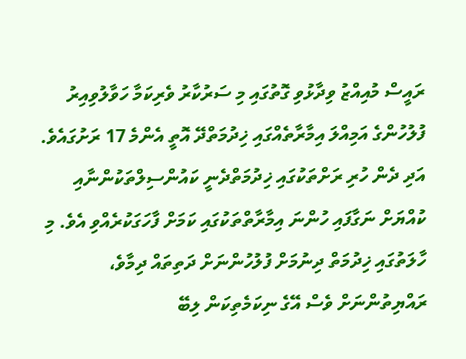ރައީސް މުއިއްޒު ވިދާޅުވި ގޮތުގައި މި ސަރުކާރު ވެރިކަމާ ހަވާލުވިއިރު ފުލުހުންގެ އަމިއްލަ އިމާރާތެއްގައި ޚިދުމަތްދޭ އޮތީ އެންމެ 17 ރަށުގައެވެ. އަދި ދެން ހުރި ރަށްތަކުގައި ޚިދުމަތްދެނީ ކައުންސިލްތަކުންނާއި ކުއްޔަށް ނަގާފައި ހުންނަ އިމާރާތްތަކުގައި ކަމަށް ފާހަގަކުރެއްވި އެވެ. މި ހާލަތުގައި ޚިދުމަތް ދިނުމަށް ފުލުހުންނަށް ދަތިތައް ދިމާވެ، ރައްޔިތުންނަށް ވެސް އޭގެ ނިކަމެތިކަން ލިބޭ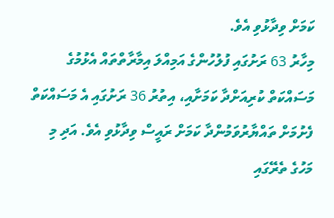ކަމަށް ވިދާޅުވި އެވެ.
މިހާރު 63 ރަށުގައި ފުލުހުންގެ އަމިއްލަ އިމާރާތްތައް އެޅުމުގެ މަސައްކަތް ކުރިއަށްދާ ކަމަށާއި، އިތުރު 36 ރަށުގައި އެ މަސައްކަތް ފެށުމަށް ތައްޔާރުވަމުންދާ ކަމަށް ރައީސް ވިދާޅުވި އެވެ. އަދި މި މަހުގެ ތެރޭގައި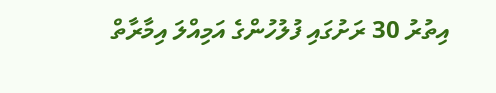އިތުރު 30 ރަށުގައި ފުލުހުންގެ އަމިއްލަ އިމާރާތް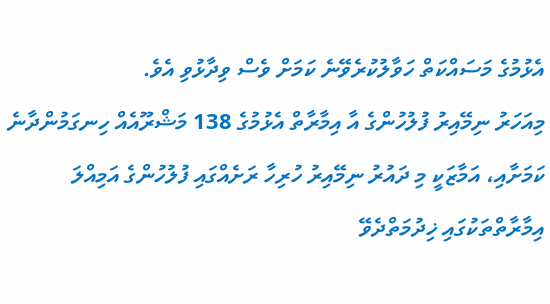އެޅުމުގެ މަސައްކަތް ހަވާލުކުރެވޭނެ ކަމަށް ވެސް ވިދާޅުވި އެވެ.
މިއަހަރު ނިމޭއިރު ފުލުހުންގެ އާ އިމާރާތް އެޅުމުގެ 138 މަޝްރޫއެއް ހިނގަމުންދާނެ ކަމަށާއި، އަމާޒަކީ މި ދައުރު ނިމޭއިރު ހުރިހާ ރަށެއްގައި ފުލުހުންގެ އަމިއްލަ އިމާރާތްތަކުގައި ޚިދުމަތްދެވޭ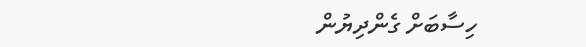ހިސާބަށް ގެންދިޔުން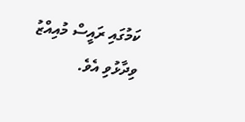ކަމުގައި ރައީސް މުއިއްޒު ވިދާޅުވި އެވެ.